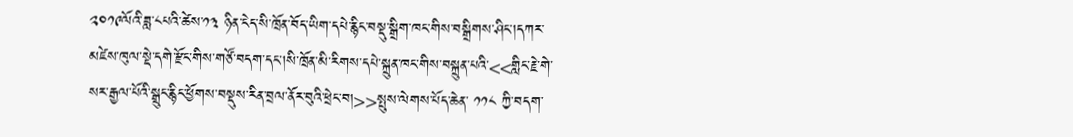༢༠༡༩ལོའི་ཟླ་༨པའི་ཚེས་༡༣ ཉིན་ངེད་སི་ཁྲོན་བོད་ཡིག་དཔེ་རྙིང་བསྡུ་སྒྲིག་ཁང་གིས་བསྒྲིགས་ཤིང་།དཀར་མཛེས་ཁུལ་སྡེ་དགེ་རྫོང་གིས་གཙོ་བདག་དང་།སི་ཁྲོན་མི་རིགས་དཔེ་སྐྲུན་ཁང་གིས་བསྐྲུན་པའི་<<གླིང་རྗེ་གེ་སར་རྒྱལ་པོའི་སྒྲུང་རྙིང་ཕྱོགས་བསྡུས་རིན་བྲལ་ནོར་བུའི་ཕྲེང་བ།>>སྤུས་ལེགས་པོད་ཆེན་ ༡༡༨ ཀྱི་བདག་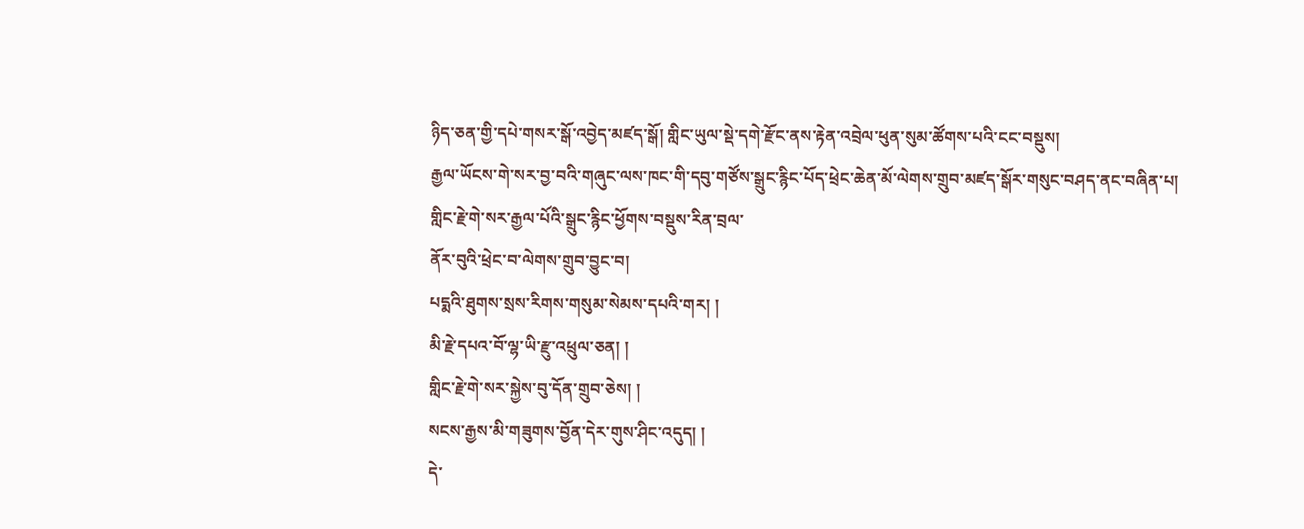ཉིད་ཅན་གྱི་དཔེ་གསར་སྒོ་འབྱེད་མཛད་སྒོ། གླིང་ཡུལ་སྡེ་དགེ་རྫོང་ནས་རྟེན་འབྲེལ་ཕུན་སུམ་ཚོགས་པའི་ངང་བསྡུས།
རྒྱལ་ཡོངས་གེ་སར་བྱ་བའི་གཞུང་ལས་ཁང་གི་དབུ་གཙོས་སྒྲུང་རྙིང་པོད་ཕྲེང་ཆེན་མོ་ལེགས་གྲུབ་མཛད་སྒོར་གསུང་བཤད་ནང་བཞིན་པ།
གླིང་རྗེ་གེ་སར་རྒྱལ་པོའི་སྒྲུང་རྙིང་ཕྱོགས་བསྡུས་རིན་བྲལ་
ནོར་བུའི་ཕྲེང་བ་ལེགས་གྲུབ་བྱུང་བ།
པདྨའི་ཐུགས་སྲས་རིགས་གསུམ་སེམས་དཔའི་གར། །
མི་རྗེ་དཔའ་བོ་ལྷ་ཡི་རྫུ་འཕྲུལ་ཅན། །
གླིང་རྗེ་གེ་སར་སྐྱེས་བུ་དོན་གྲུབ་ཅེས། །
སངས་རྒྱས་མི་གཟུགས་བྱོན་དེར་གུས་ཤིང་འདུད། །
དེ་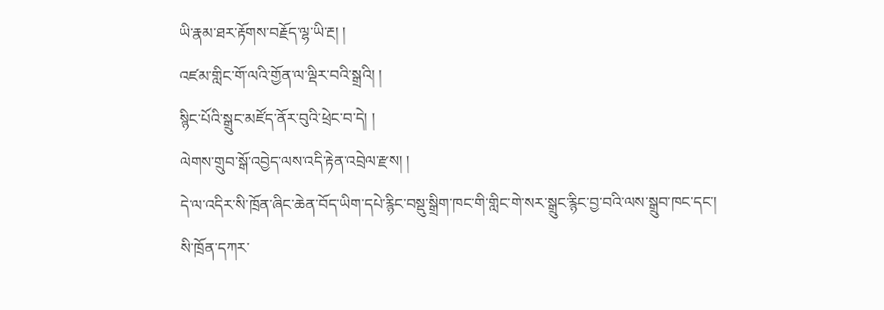ཡི་རྣམ་ཐར་རྟོགས་བརྗོད་ལྷ་ཡི་རྔ། །
འཛམ་གླིང་གོ་ལའི་གྱོན་ལ་ལྡིར་བའི་སྒྲའི། །
སྙིང་པོའི་སྒྲུང་མཛོད་ནོར་བུའི་ཕྲེང་བ་དེ། །
ལེགས་གྲུབ་སྒོ་འབྱེད་ལས་འདི་རྟེན་འབྲེལ་རྫས། །
དེ་ལ་འདིར་སི་ཁྲོན་ཞིང་ཆེན་བོད་ཡིག་དཔེ་རྙིང་བསྡུ་སྒྲིག་ཁང་གི་གླིང་གེ་སར་སྒྲུང་རྙིང་བྱ་བའི་ལས་སྒྲུབ་ཁང་དང་།
སི་ཁྲོན་དཀར་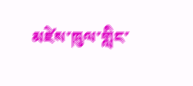མཛེས་ཁུལ་གླིང་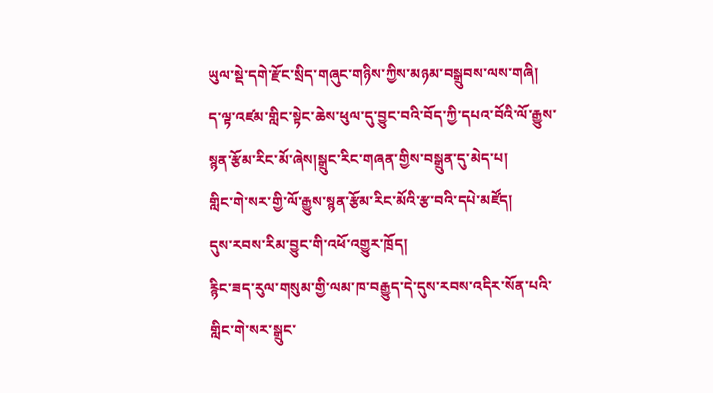ཡུལ་སྡེ་དགེ་རྫོང་སྲིད་གཞུང་གཉིས་ཀྱིས་མཉམ་བསྒྲུབས་ལས་གཞི།
ད་ལྟ་འཛམ་གླིང་སྟེང་ཆེས་ཕུལ་དུ་བྱུང་བའི་བོད་ཀྱི་དཔའ་བོའི་ལོ་རྒྱུས་སྙན་རྩོམ་རིང་མོ་ཞེས།སྒྲུང་རིང་གཞན་གྱིས་བསྒྲུན་དུ་མེད་པ།
གླིང་གེ་སར་གྱི་ལོ་རྒྱུས་སྙན་རྩོམ་རིང་མོའི་རྩ་བའི་དཔེ་མཛོད།
དུས་རབས་རིམ་བྱུང་གི་འཕོ་འགྱུར་ཁྲོད།
རྙིང་ཟད་རུལ་གསུམ་གྱི་ལམ་ཁ་བརྒྱུད་དེ་དུས་རབས་འདིར་སོན་པའི་གླིང་གེ་སར་སྒྲུང་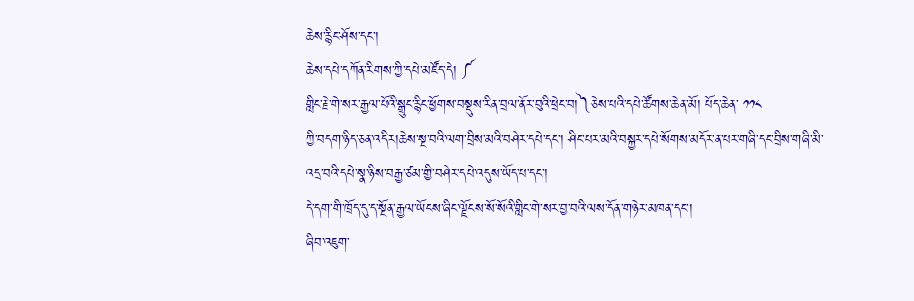ཆེས་རྙིང་ཤོས་དང་།
ཆེས་དཔེ་དཀོན་རིགས་ཀྱི་དཔེ་མཛོད་དེ། ༼
གླིང་རྗེ་གེ་སར་རྒྱལ་པོའི་སྒྲུང་རྙིང་ཕྱོགས་བསྡུས་རིན་བྲལ་ནོར་བུའི་ཕྲེང་བ།༽ཅེས་པའི་དཔེ་ཚོགས་ཆེན་མོ། པོད་ཆེན་ ༡༡༨
ཀྱི་བདག་ཉིད་ཅན་འདིར།ཆེས་སྔ་བའི་ལག་བྲིས་མའི་བཤེར་དཔེ་དང་། ཤིང་པར་མའི་བསྐྱར་དཔེ་སོགས་མདོར་ན་པར་གཞི་དང་བྲིས་གཞི་མི་འདྲ་བའི་དཔེ་སྣ་ཉིས་བརྒྱ་ཙམ་གྱི་བཤེར་དཔེ་འདུས་ཡོད་པ་དང་།
དེ་དག་གི་ཁྲོད་དུ་ད་སྔོན་རྒྱལ་ཡོངས་ཞིང་ལྗོངས་སོ་སོའི་གླིང་གེ་སར་བྱ་བའི་ལས་དོན་གཉེར་མཁན་དང་།
ཞིབ་འཇུག་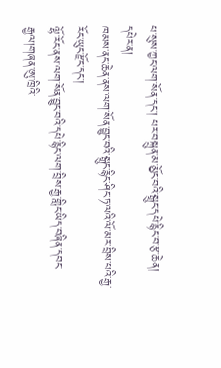པ་སུས་ཀྱང་ལག་སོན་དང་། པར་བསྐྲུན་མ་མྱོང་བའི་སྒྲུང་དཔེ་རྙིང་བ་རྩ་ཆེན།
དཔེར་ན།
ཁམས་ནང་ཆེན་ནས་ལག་སོན་བྱུང་བའི་སྒྲུང་རྙིང་ཤིང་ཏ་ལའི་ལོ་མར་བྲིས་པའི་རྒྱ་རོང་ཡུང་རྫོང་དང་།
ལྷོ་རོང་ནས་ལག་སོན་བྱུང་བའི་དཔེ་རྙིང་ལག་བྲིས་རྒྱ་གླིང་ཡིད་བཞིན་དབང་རྒྱལ།གཞན་ཨུ་ཁྲིའི་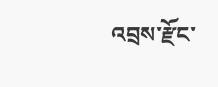འབྲས་རྫོང་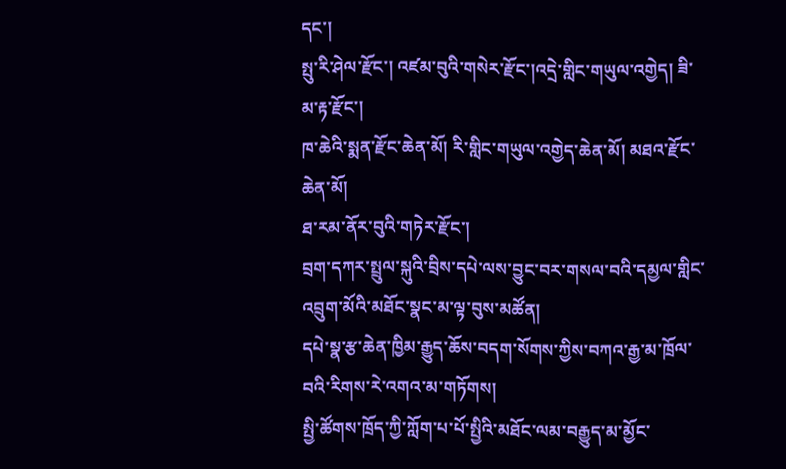དང་།
སྤུ་རི་ཤེལ་རྫོང་། འཛམ་བུའི་གསེར་རྫོང་།འདྲེ་གླིང་གཡུལ་འགྱེད། ཟི་མ་རྟ་རྫོང་།
ཁ་ཆེའི་སྨན་རྫོང་ཆེན་མོ། རི་གླིང་གཡུལ་འགྱེད་ཆེན་མོ། མཐའ་རྫོང་ཆེན་མོ།
ཐ་རམ་ནོར་བུའི་གཏེར་རྫོང་།
བྲག་དཀར་སྤྲུལ་སྐུའི་བྲིས་དཔེ་ལས་བྱུང་བར་གསལ་བའི་དམྱལ་གླིང་འབྲུག་མོའི་མཐོང་སྣང་མ་ལྟ་བུས་མཚོན།
དཔེ་སྣ་རྩ་ཆེན་ཁྱིམ་རྒྱུད་ཆོས་བདག་སོགས་ཀྱིས་བཀའ་རྒྱ་མ་ཁྲོལ་བའི་རིགས་རེ་འགའ་མ་གཏོགས།
སྤྱི་ཚོགས་ཁྲོད་ཀྱི་ཀློག་པ་པོ་སྤྱིའི་མཐོང་ལམ་བརྒྱུད་མ་མྱོང་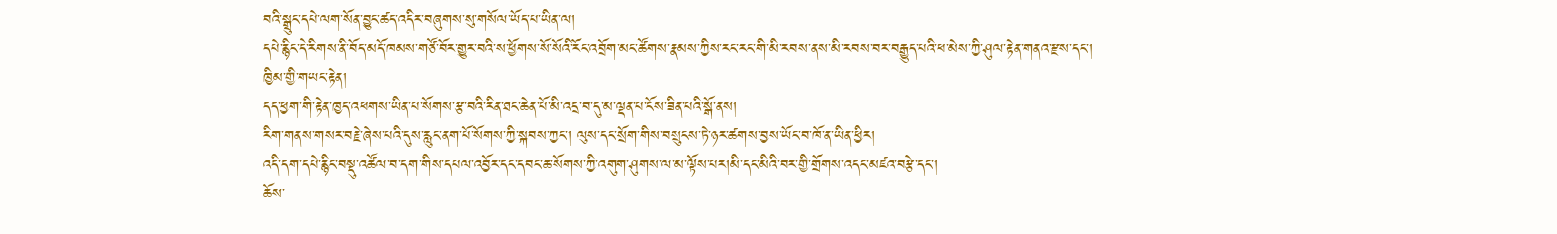བའི་སྒྲུང་དཔེ་ལག་སོན་བྱུང་ཚད་འདིར་བཞུགས་སུ་གསོལ་ཡོད་པ་ཡིན་ལ།
དཔེ་རྙིང་དེ་རིགས་ནི་བོད་མདོ་ཁམས་གཙོ་བོར་གྱུར་བའི་ས་ཕྱོགས་སོ་སོའི་རོང་འབྲོག་མང་ཚོགས་རྣམས་ཀྱིས་རང་རང་གི་མི་རབས་ནས་མི་རབས་བར་བརྒྱུད་པའི་ཕ་མེས་ཀྱི་ཤུལ་རྟེན་གནའ་རྫས་དང་།
ཁྱིམ་གྱི་གཡང་རྟེན།
དད་ཕྱག་གི་རྟེན་ཁྱད་འཕགས་ཡིན་པ་སོགས་རྩ་བའི་རིན་ཐང་ཆེན་པོ་མི་འདྲ་བ་དུ་མ་ལྡན་པ་ངོས་ཟིན་པའི་སྒོ་ནས།
རིག་གནས་གསར་བརྗེ་ཞེས་པའི་དུས་རླུང་ནག་པོ་སོགས་ཀྱི་སྐབས་ཀྱང་། ལུས་དང་སྲོག་གིས་བསྲུངས་ཏེ་ཉར་ཚགས་བྱས་ཡོང་བ་ཁོ་ན་ཡིན་ཕྱིར།
འདི་དག་དཔེ་རྙིང་བསྡུ་འཚོལ་བ་དག་གིས་དཔལ་འབྱོར་དང་དབང་ཆ་སོགས་ཀྱི་འགུག་ཤུགས་ལ་མ་ལྟོས་པར།མི་དང་མིའི་བར་གྱི་གྲོགས་འདང་མཛའ་བརྩེ་དང་།
ཆོས་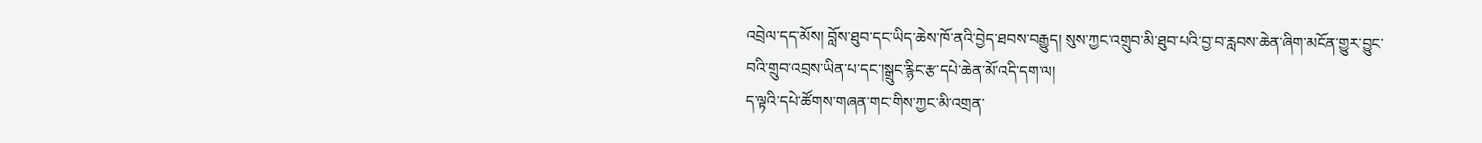འབྲེལ་དད་མོས། བློས་ཐུབ་དང་ཡིད་ཆེས་ཁོ་ནའི་བྱེད་ཐབས་བརྒྱུད། སུས་ཀྱང་འགྲུབ་མི་ཐུབ་པའི་བྱ་བ་རླབས་ཆེན་ཞིག་མངོན་གྱུར་བྱུང་བའི་གྲུབ་འབྲས་ཡིན་པ་དང་།སྒྲུང་རྙིང་རྩ་དཔེ་ཆེན་མོ་འདི་དག་ལ།
ད་ལྟའི་དཔེ་ཚོགས་གཞན་གང་གིས་ཀྱང་མི་འགྲན་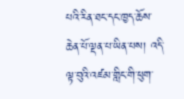པའི་རིན་ཐང་དང་ཁྱད་ཆོས་ཆེན་པོ་ལྡན་པ་ཡིན་པས། འདི་ལྟ་བུའི་འཛམ་གླིང་གི་ཕུག་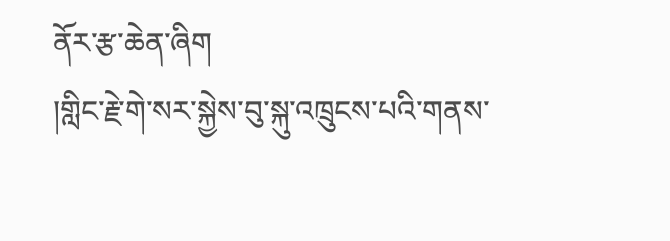ནོར་རྩ་ཆེན་ཞིག
།གླིང་རྗེ་གེ་སར་སྐྱེས་བུ་སྐུ་འཁྲུངས་པའི་གནས་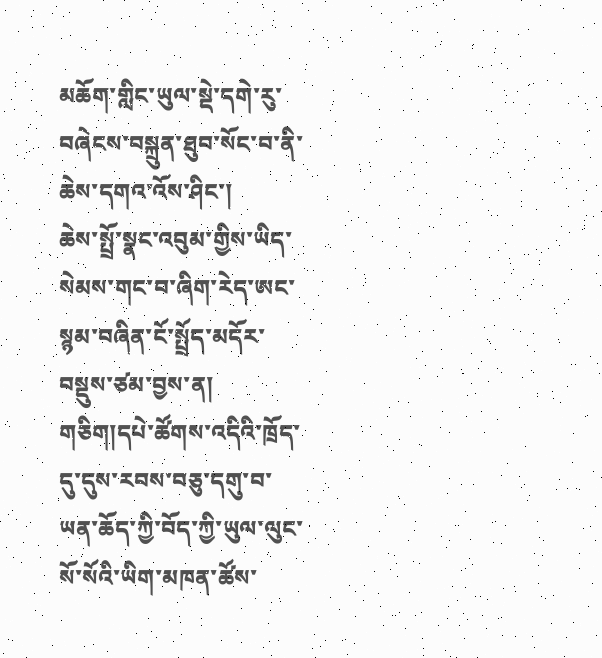མཆོག་གླིང་ཡུལ་སྡེ་དགེ་རུ་བཞེངས་བསྐྲུན་ཐུབ་སོང་བ་ནི་ཆེས་དགའ་འོས་ཤིང་།
ཆེས་སྤྲོ་སྣང་འབུམ་གྱིས་ཡིད་སེམས་གང་བ་ཞིག་རེད་ཨང་སྙམ་བཞིན་ངོ་སྤྲོད་མདོར་བསྡུས་ཙམ་བྱས་ན།
གཅིག།དཔེ་ཚོགས་འདིའི་ཁྲོད་དུ་དུས་རབས་བཅུ་དགུ་བ་ཡན་ཆོད་ཀྱི་བོད་ཀྱི་ཡུལ་ལུང་སོ་སོའི་ཡིག་མཁན་ཚོས་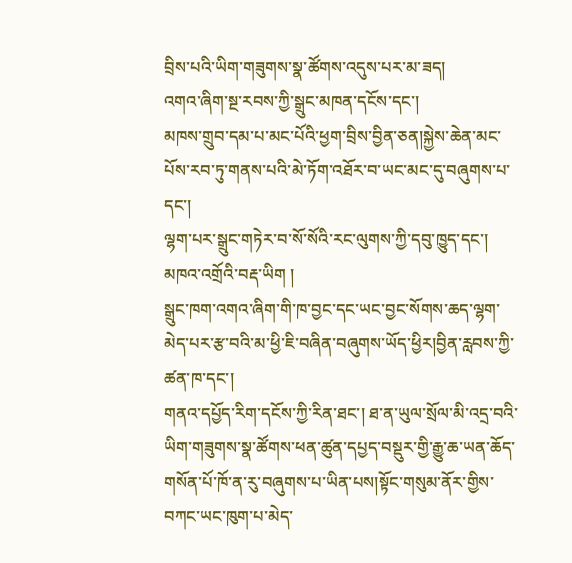བྲིས་པའི་ཡིག་གཟུགས་སྣ་ཚོགས་འདུས་པར་མ་ཟད།
འགའ་ཞིག་སྔ་རབས་ཀྱི་སྒྲུང་མཁན་དངོས་དང་།
མཁས་གྲུབ་དམ་པ་མང་པོའི་ཕྱག་བྲིས་བྱིན་ཅན།སྐྱེས་ཆེན་མང་པོས་རབ་ཏུ་གནས་པའི་མེ་ཏོག་འཐོར་བ་ཡང་མང་དུ་བཞུགས་པ་དང་།
ལྷག་པར་སྒྲུང་གཏེར་བ་སོ་སོའི་རང་ལུགས་ཀྱི་དབུ་ཁྱུད་དང་། མཁའ་འགྲོའི་བརྡ་ཡིག །
སྒྲུང་ཁག་འགའ་ཞིག་གི་ཁ་བྱང་དང་ཡང་བྱང་སོགས་ཆད་ལྷག་མེད་པར་རྩ་བའི་མ་ཕྱི་ཇི་བཞིན་བཞུགས་ཡོད་ཕྱིར།བྱིན་རླབས་ཀྱི་ཚན་ཁ་དང་།
གནའ་དཔྱོད་རིག་དངོས་ཀྱི་རིན་ཐང་། ཐ་ན་ཡུལ་སྲོལ་མི་འདྲ་བའི་ཡིག་གཟུགས་སྣ་ཚོགས་ཕན་ཚུན་དཔྱད་བསྡུར་གྱི་རྒྱུ་ཆ་ཡན་ཆོད་གསོན་པོ་ཁོ་ན་རུ་བཞུགས་པ་ཡིན་པས།སྟོང་གསུམ་ནོར་གྱིས་བཀང་ཡང་ཁུག་པ་མེད་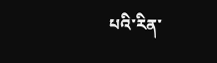པའི་རིན་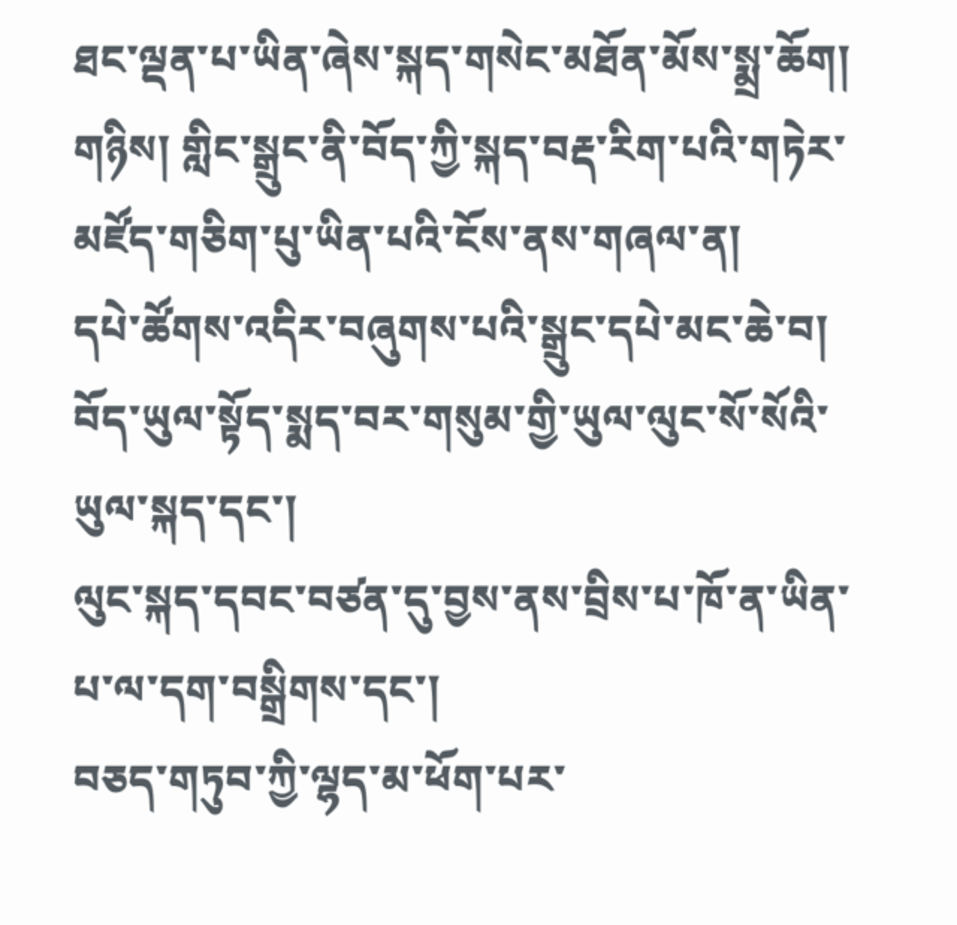ཐང་ལྡན་པ་ཡིན་ཞེས་སྐད་གསེང་མཐོན་མོས་སྨྲ་ཆོག།
གཉིས། གླིང་སྒྲུང་ནི་བོད་ཀྱི་སྐད་བརྡ་རིག་པའི་གཏེར་མཛོད་གཅིག་པུ་ཡིན་པའི་ངོས་ནས་གཞལ་ན།
དཔེ་ཚོགས་འདིར་བཞུགས་པའི་སྒྲུང་དཔེ་མང་ཆེ་བ།
བོད་ཡུལ་སྟོད་སྨད་བར་གསུམ་གྱི་ཡུལ་ལུང་སོ་སོའི་ཡུལ་སྐད་དང་།
ལུང་སྐད་དབང་བཙན་དུ་བྱས་ནས་བྲིས་པ་ཁོ་ན་ཡིན་པ་ལ་དག་བསྒྲིགས་དང་།
བཅད་གཏུབ་ཀྱི་ལྷད་མ་ཕོག་པར་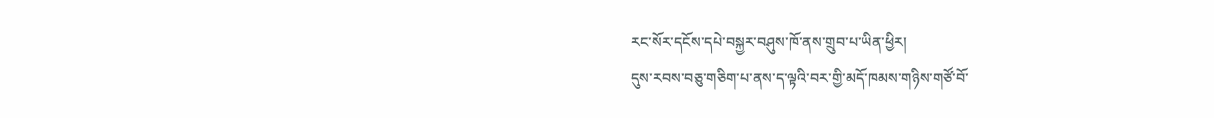རང་སོར་དངོས་དཔེ་བསྐྱར་བཤུས་ཁོ་ནས་གྲུབ་པ་ཡིན་ཕྱིར།
དུས་རབས་བཅུ་གཅིག་པ་ནས་ད་ལྟའི་བར་གྱི་མདོ་ཁམས་གཉིས་གཙོ་བོ་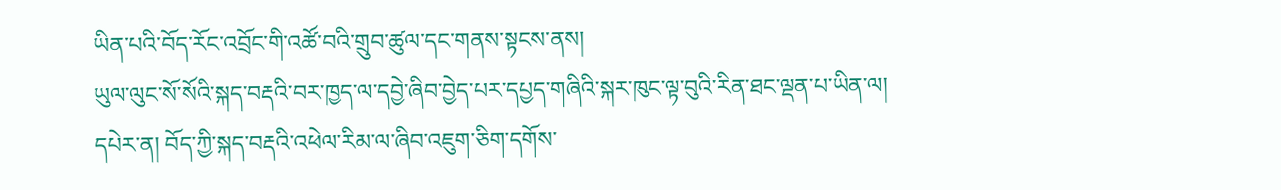ཡིན་པའི་བོད་རོང་འབྲོང་གི་འཚོ་བའི་གྲུབ་ཚུལ་དང་གནས་སྟངས་ནས།
ཡུལ་ལུང་སོ་སོའི་སྐད་བརྡའི་བར་ཁྱད་ལ་དབྱེ་ཞིབ་བྱེད་པར་དཔྱད་གཞིའི་སྐར་ཁུང་ལྟ་བུའི་རིན་ཐང་ལྡན་པ་ཡིན་ལ།
དཔེར་ན། བོད་ཀྱི་སྐད་བརྡའི་འཕེལ་རིམ་ལ་ཞིབ་འཇུག་ཅིག་དགོས་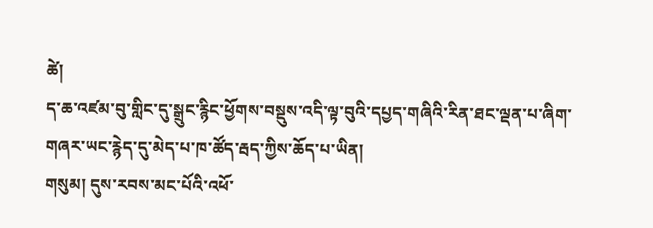ཚེ།
ད་ཆ་འཛམ་བུ་གླིང་དུ་སྒྲུང་རྙིང་ཕྱོགས་བསྡུས་འདི་ལྟ་བུའི་དཔྱད་གཞིའི་རིན་ཐང་ལྡན་པ་ཞིག་གཞར་ཡང་རྙེད་དུ་མེད་པ་ཁ་ཚོད་རྦད་ཀྱིས་ཆོད་པ་ཡིན།
གསུམ། དུས་རབས་མང་པོའི་འཕོ་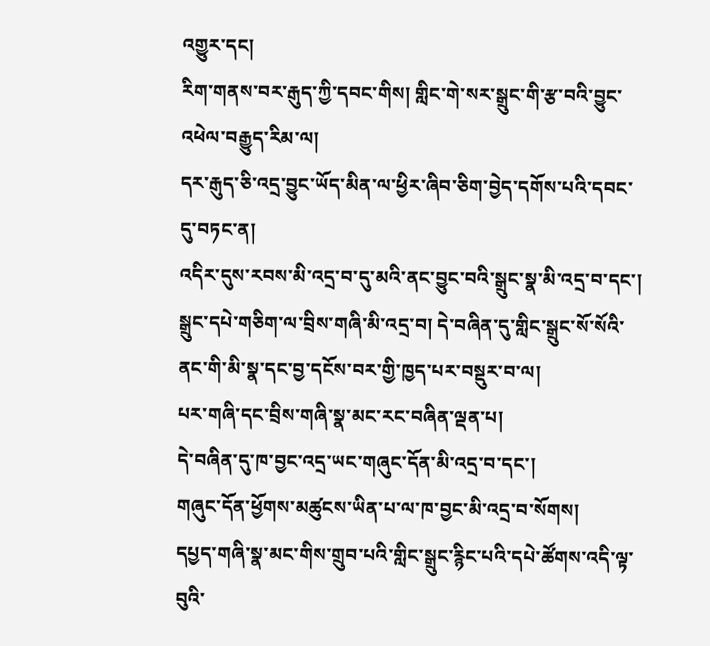འགྱུར་དང།
རིག་གནས་བར་རྒུད་ཀྱི་དབང་གིས། གླིང་གེ་སར་སྒྲུང་གི་རྩ་བའི་བྱུང་འཕེལ་བརྒྱུད་རིམ་ལ།
དར་རྒུད་ཅི་འདྲ་བྱུང་ཡོད་མིན་ལ་ཕྱིར་ཞིབ་ཅིག་བྱེད་དགོས་པའི་དབང་དུ་བཏང་ན།
འདིར་དུས་རབས་མི་འདྲ་བ་དུ་མའི་ནང་བྱུང་བའི་སྒྲུང་སྣ་མི་འདྲ་བ་དང་།
སྒྲུང་དཔེ་གཅིག་ལ་བྲིས་གཞི་མི་འདྲ་བ། དེ་བཞིན་དུ་གླིང་སྒྲུང་སོ་སོའི་ནང་གི་མི་སྣ་དང་བྱ་དངོས་བར་གྱི་ཁྱད་པར་བསྡུར་བ་ལ།
པར་གཞི་དང་བྲིས་གཞི་སྣ་མང་རང་བཞིན་ལྡན་པ།
དེ་བཞིན་དུ་ཁ་བྱང་འདྲ་ཡང་གཞུང་དོན་མི་འདྲ་བ་དང་།
གཞུང་དོན་ཕྱོགས་མཚུངས་ཡིན་པ་ལ་ཁ་བྱང་མི་འདྲ་བ་སོགས།
དཔྱད་གཞི་སྣ་མང་གིས་གྲུབ་པའི་གླིང་སྒྲུང་རྙིང་པའི་དཔེ་ཚོགས་འདི་ལྟ་བུའི་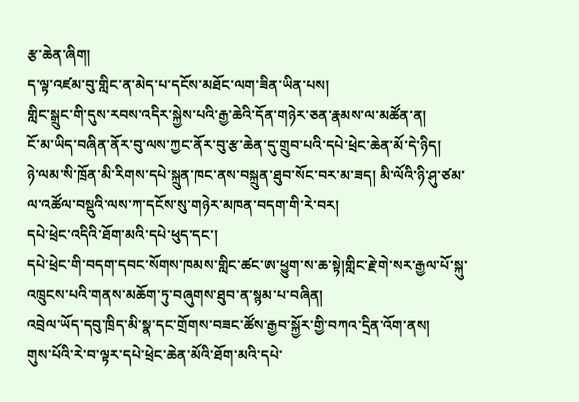རྩ་ཆེན་ཞིག།
ད་ལྟ་འཛམ་བུ་གླིང་ན་མེད་པ་དངོས་མཐོང་ལག་ཟིན་ཡིན་པས།
གླིང་སྒྲུང་གི་དུས་རབས་འདིར་སྐྱེས་པའི་རྒྱ་ཆེའི་དོན་གཉེར་ཅན་རྣམས་ལ་མཚོན་ན།
ངོ་མ་ཡིད་བཞིན་ནོར་བུ་ལས་ཀྱང་ནོར་བུ་རྩ་ཆེན་དུ་གྲུབ་པའི་དཔེ་ཕྲེང་ཆེན་མོ་དེ་ཉིད།
ཉེ་ལམ་སི་ཁྲོན་མི་རིགས་དཔེ་སྐྲུན་ཁང་ནས་བསྐྲུན་ཐུབ་སོང་བར་མ་ཟད། མི་ལོའི་ཉི་ཤུ་ཙམ་ལ་འཚོལ་བསྡུའི་ལས་ཀ་དངོས་སུ་གཉེར་མཁན་བདག་གི་རེ་བར།
དཔེ་ཕྲེང་འདིའི་ཐོག་མའི་དཔེ་ཕུད་དང་།
དཔེ་ཕྲེང་གི་བདག་དབང་སོགས་ཁམས་གླིང་ཚང་ཨ་ཕྱུག་ས་ཆ་སྟེ།གླིང་རྗེ་གེ་སར་རྒྱལ་པོ་སྐུ་འཁྲུངས་པའི་གནས་མཆོག་ཏུ་བཞུགས་ཐུབ་ན་སྙམ་པ་བཞིན།
འབྲེལ་ཡོད་དབུ་ཁྲིད་མི་སྣ་དང་གྲོགས་བཟང་ཚོས་རྒྱབ་སྐྱོར་གྱི་བཀའ་དྲིན་འོག་ནས།
གུས་པོའི་རེ་བ་ལྟར་དཔེ་ཕྲེང་ཆེན་མོའི་ཐོག་མའི་དཔེ་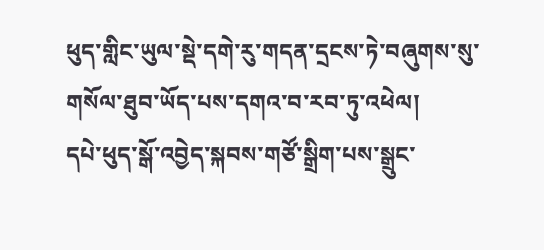ཕུད་གླིང་ཡུལ་སྡེ་དགེ་རུ་གདན་དྲངས་ཏེ་བཞུགས་སུ་གསོལ་ཐུབ་ཡོད་པས་དགའ་བ་རབ་ཏུ་འཕེལ།
དཔེ་ཕུད་སྒོ་འབྱེད་སྐབས་གཙོ་སྒྲིག་པས་སྒྲུང་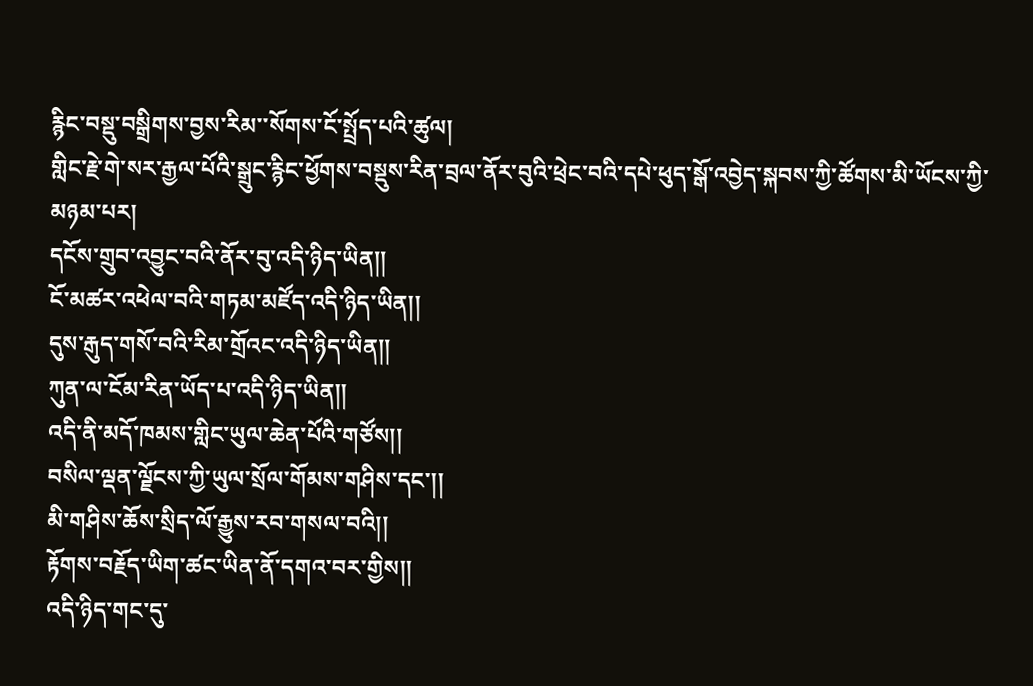རྙིང་བསྡུ་བསྒྲིགས་བྱས་རིམ་་སོགས་ངོ་སྤྲོད་པའི་ཚུལ།
གླིང་རྗེ་གེ་སར་རྒྱལ་པོའི་སྒྲུང་རྙིང་ཕྱོགས་བསྡུས་རིན་བྲལ་ནོར་བུའི་ཕྲེང་བའི་དཔེ་ཕུད་སྒོ་འབྱེད་སྐབས་ཀྱི་ཚོགས་མི་ཡོངས་ཀྱི་མཉམ་པར།
དངོས་གྲུབ་འབྱུང་བའི་ནོར་བུ་འདི་ཉིད་ཡིན།།
ངོ་མཚར་འཕེལ་བའི་གཏམ་མཛོད་འདི་ཉིད་ཡིན།།
དུས་རྒུད་གསོ་བའི་རིམ་གྲོའང་འདི་ཉིད་ཡིན།།
ཀུན་ལ་ངོམ་རིན་ཡོད་པ་འདི་ཉིད་ཡིན།།
འདི་ནི་མདོ་ཁམས་གླིང་ཡུལ་ཆེན་པོའི་གཙོས།།
བསིལ་ལྡན་ལྗོངས་ཀྱི་ཡུལ་སྲོལ་གོམས་གཤིས་དང་།།
མི་གཤིས་ཆོས་སྲིད་ལོ་རྒྱུས་རབ་གསལ་བའི།།
རྟོགས་བརྗོད་ཡིག་ཚང་ཡིན་ནོ་དགའ་བར་གྱིས།།
འདི་ཉིད་གང་དུ་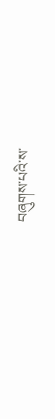བཞུགས་པའི་ས་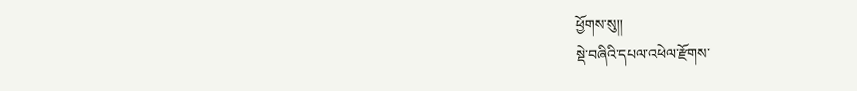ཕྱོགས་སུ།།
སྡེ་བཞིའི་དཔལ་འཕེལ་རྫོགས་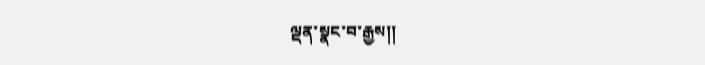ལྡན་སྣང་བ་རྒྱས།།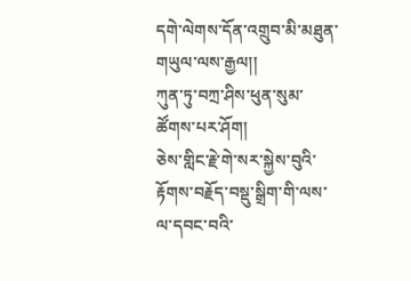དགེ་ལེགས་དོན་འགྲུབ་མི་མཐུན་གཡུལ་ལས་རྒྱལ།།
ཀུན་ཏུ་བཀྲ་ཤིས་ཕུན་སུམ་ཚོགས་པར་ཤོག།
ཅེས་གླིང་རྗེ་གེ་སར་སྐྱེས་བུའི་རྟོགས་བརྗོད་བསྡུ་སྒྲིག་གི་ལས་ལ་དབང་བའི་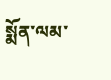སྨོན་ལམ་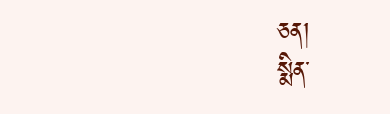ཅན།
སྨིན་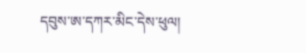དབུས་ཨ་དཀར་མིང་དེས་ཕུལ།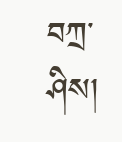བཀྲ་ཤིས།